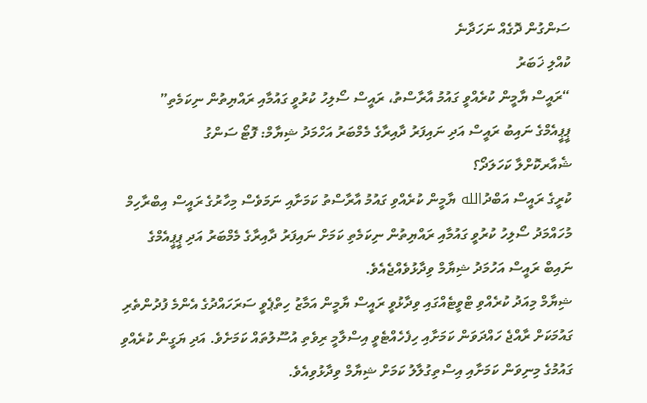ސަންގުން ދޮގެއް ނަހަދާނެ
ކުއްލި ޚަބަރު
“ރައީސް ޔާމީން ކުރެއްވީ ގައުމު އާރާސްތު، ރައީސް ސޯލިހު ކުރުވީ ގައުމާއި ރައްޔިތުން ނިކަމެތި”
ޕީޕީއެމްގެ ނައިބު ރައީސް އަދި ނައިފަރު ދާއިރާގެ މެމްބަރު އަހްމަދު ޝިޔާމް: ފޮޓޯ ސަންގު
ޝެއާރކޮށްލާ ކަހަލަދޯ؟
ކުރީގެ ރައީސް އަބްދުالله ޔާމީން ކުރެއްވި ގައުމު އާރާސްތު ކަމަށާއި ނަމަވެސް މިހާރުގެ ރައީސް އިބްރާހިމް މުހައްމަދު ސޯލިހު ކުރުވީ ގައުމާއި ރައްޔިތުން ނިކަމެތި ކަމަށް ނައިފަރު ދާއިރާގެ މެމްބަރު އަދި ޕީޕީއެމްގެ ނައިބް ރައީސް އަހުމަދު ޝިޔާމް ވިދާޅުވެއްޖެއެވެ.
ޝިޔާމް މިއަދު ކުރެއްވި ޓްވީޓެއްގައި ވިދާޅުވީ ރައީސް ޔާމީން އަމާޒު ހިތްޕެވީ ސަރަހައްދުގެ އެންމެ ފުދުންތެރި ގައުމަކަށް ރާއްޖެ ހައްދަވަން ކަމަށާއި ހިފެހެއްޓެވީ އިސްލާމީ ރިވެތި އުސޫލުތައް ކަމަށެވެ. އަދި ޔަގީން ކުރެއްވި ގައުމުގެ މިނިވަން ކަމަށާއި އިސްތިގުލާލު ކަމަށް ޝިޔާމް ވިދާޅުވިއެވެ.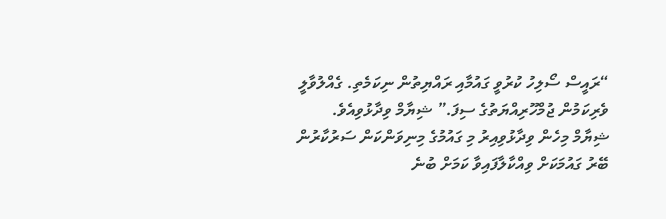“ރައީސް ސޯލިހު ކުރުވީ ގައުމާއި ރައްޔިތުން ނިކަމެތި. ގެއްލުވާލީ ވެރިކަމުން ޖުމްހޫރިއްޔަތުގެ ސިފަ.” ޝިޔާމް ވިދާޅުވިއެވެ.
ޝިޔާމް މިހެން ވިދާޅުވިއިރު މި ގައުމުގެ މިނިވަންކަން ސަރުކާރުން ބޭރު ގައުމަކަށް ވިއްކާލާފައިވާ ކަމަށް ބުނެ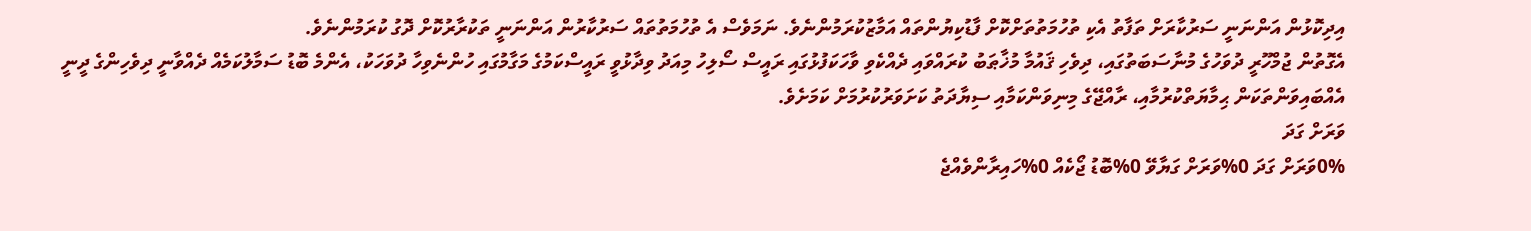އިދިކޮޅުން އަންނަނީ ސަރުކާރަށް ތަފާތު އެކި ތުހުމަތުތަށްކޮށް ފާޑުކިޔުންތައް އަމާޒުކުރަމުންނެވެ. ނަމަވެސް އެ ތުހުމަތުތައް ސަރުކާރުން އަންނަނީ ތަކުރާރުކޮށް ދޮގު ކުރަމުންނެވެ.
އެގޮތުން ޖުމްހޫރީ ދުވަހުގެ މުނާސަބަތުގައި، ދިވެހި ޤައުމާ މުޚާޠަބު ކުރައްވައި ދެއްކެވި ވާހަކަފުޅުގައި ރައީސް ސޯލިހު މިއަދު ވިދާޅުވީ ރައީސްކަމުގެ މަގާމުގައި ހުންނެވިހާ ދުވަހަކު، އެންމެ ބޮޑު ސަމާލުކަމެއް ދެއްވާނީ ދިވެހިންގެ ދީނީ އެއްބައިވަންތަކަން ޙިމާޔަތްކުރުމާއި، ރާއްޖޭގެ މިނިވަންކަމާއި ސިޔާދަތު ކަށަވަރުކުރުމަށް ކަމަށެވެ.
ވަރަށް ގަދަ
0%ވަރަށް ގަދަ 0%ވަރަށް ގަޔާވޭ 0%ބޮޑު ޖޯކެއް 0%ހައިރާންވެއްޖެ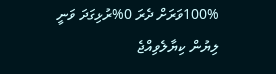100%ވަރަށް ދެރަ 0%ރުޅިގަދަ ވަނީ
ލިޔުން ކިޔާލެވިއްޖެ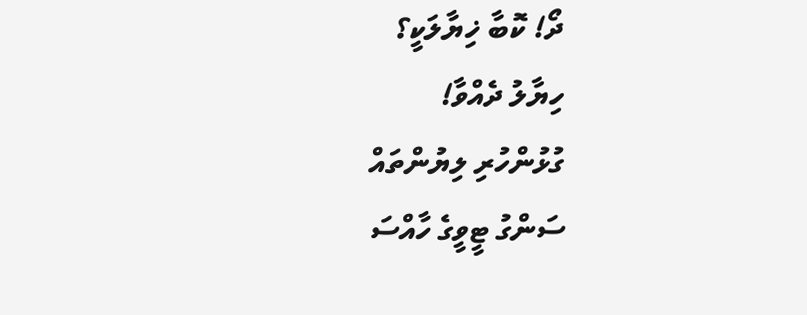ދޯ! ކޮބާ ޚިޔާލަކީ؟
ހިޔާލު ދެއްވާ!
ގުޅުންހުރި ލިޔުންތައް
ސަންގު ޓީވީގެ ހާއްސަ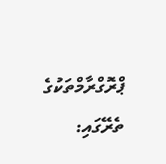ޕްރޮގްރާމްތަކުގެ ތެރޭގައި: